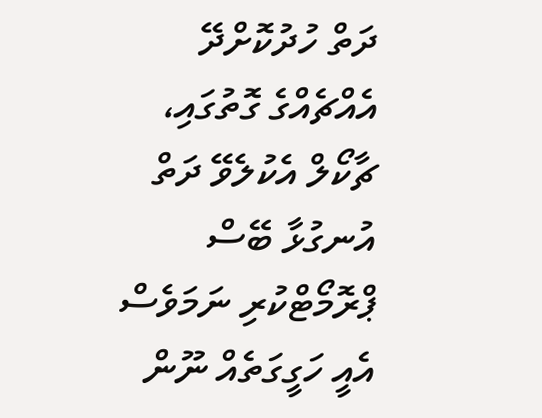ދަތް ހުދުކޮށްދޭ އެއްޗެއްގެ ގޮތުގައި، ޗާކޯލް އެކުލެވޭ ދަތް އުނގުޅާ ބޭސް ޕްރޮމޯޓްކުރި ނަމަވެސް އެއީ ހަގީގަތެއް ނޫން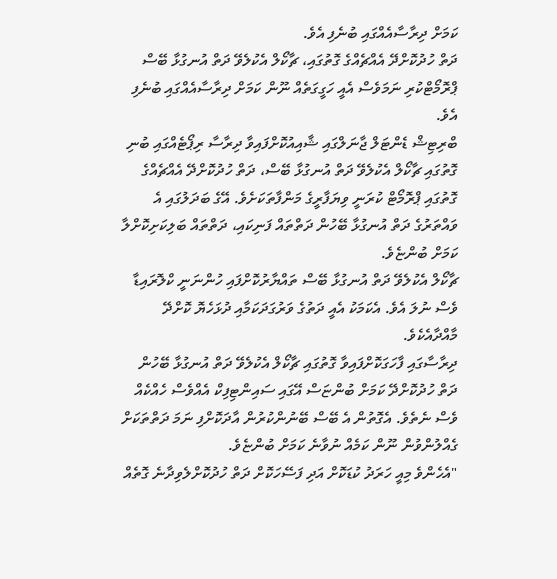ކަމަށް ދިރާސާއެއްގައި ބުނެފި އެވެ.
ދަތް ހުދުކޮށްދޭ އެއްޗެއްގެ ގޮތުގައި، ޗާކޯލް އެކުލެވޭ ދަތް އުނގުޅާ ބޭސް ޕްރޮމޯޓްކުރި ނަމަވެސް އެއީ ހަގީގަތެއް ނޫން ކަމަށް ދިރާސާއެއްގައި ބުނެފި އެވެ.
ބްރިޓިޝް ޑެންޓަލް ޖާނަލްގައި ޝާއިއުކޮށްފައިވާ ދިރާސާ ރިޕޯޓެއްގައި ބުނި ގޮތުގައި ޗާކޯލް އެކުލެވޭ ދަތް އުނގުޅާ ބޭސް، ދަތް ހުދުކޮށްދޭ އެއްޗެއްގެ ގޮތުގައި ޕްރޮމޯޓް ކުރަނީ ވިޔަފާރީގެ މަންފާތަކަށެވެ. އޭގެ ބަދަލުގައި އެ ވައްތަރުގެ ދަތް އުނގުޅާ ބޭހުން ދަތްތައް ފަނިކައި، ދަތްތައް ބަލިކަށިކޮށްލާ ކަމަށް ބުންޏެވެ.
ޗާކޯލް އެކުލެވޭ ދަތް އުނގުޅާ ބޭސް ތައްޔާރުކޮށްފައި ހުންނަނީ ކްލޮރައިޑާ ވެސް ނުލަ އެވެ. އެކަމަކު އެއީ ދަތުގެ ވަރުގަދަކަމާއި ދުޅަހެޔޮ ކޮށްދޭ މާއްދާއެކެވެ.
ދިރާސާގައި ފާހަގަކޮށްފައިވާ ގޮތުގައި ޗާކޯލް އެކުލެވޭ ދަތް އުނގުޅާ ބޭހުން ދަތް ހުދުކޮށްދޭ ކަމަށް ބުންޏަސް އޭގައި ސައިންޓިފިކް އެއްވެސް ހެއްކެއް ވެސް ނެތެވެ. އެގޮތުން އެ ބޭސް ބޭނުންކުރުން އާދަކޮށްފި ނަމަ ދަތްތަކަށް ގެއްލުންވުން ނޫން ކަމެއް ނުވާނެ ކަމަށް ބުންޏެވެ.
"އެހެންވެ މިއީ ހަރަދު ކުޑަކޮށް އަދި ފަސޭހަކޮށް ދަތް ހުދުކޮށްލެވިދާނެ ގޮތެއް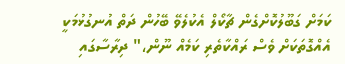ކަމަށް ގަބޫލުކޮށްގެން ޗާކޯލް އެކުލެވޭ ބޭހުން ދަތް އުނގުޅުމަކީ އެއްގޮތަކަށް ވެސް ރައްކާތެރި ކަމެއް ނޫން،" ދިރާސާގައި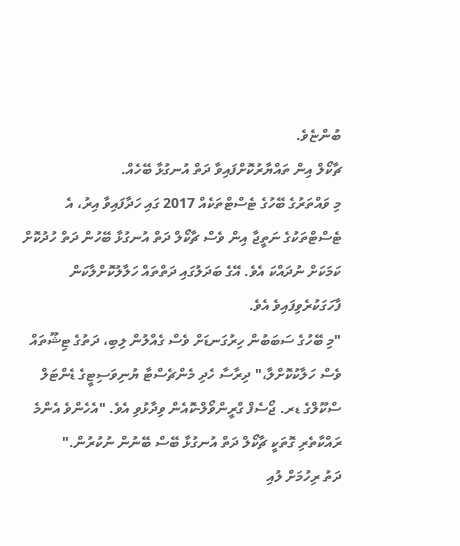ބުންޏެވެ.
ޗާކޯލް އިން ތައްޔާރުކޮށްފައިވާ ދަތް އުނގުޅާ ބޭހެއް.
މި ވައްތަރުގެ ބޭހުގެ ޓެސްޓްތަކެއް 2017 ގައި ހަދާފައިވާ އިރު، އެ ޓެސްޓްތަކުގެ ނަތީޖާ އިން ވެސް ޗާކޯލް ދަތް އުނގުޅާ ބޭހުން ދަތް ހުދުކޮށް ކަމަކަށް ނުދައްކަ އެވެ. އޭގެ ބަދަލުގައި ދަތްތައް ހަލާލުކޮށްލާކަން ފާހަގަކުރެވިފައިވެ އެވެ.
"މި ބޭހުގެ ސަބަބުން ހިރުގަނޑަށް ވެސް ގެއްލުން ލިބި، ދަތުގެ ޓިޝޫތައް ވެސް ހަލާކުކޮށްލާ،" ދިރާސާ ހެދި މެންޗެސްޓާ ޔުނިވަސިޓީގެ ޑެންޓަލް ސްކޫލްގެ ޑރ. ޖޯސެފް ގްރީންވޯލް-ކޮއެން ވިދާޅުވި އެވެ. "އެހެންވެ އެންމެ ރައްކާތެރި ގޮތަކީ ޗާކޯލް ދަތް އުނގުޅާ ބޭސް ބޭނުން ނުކުރުން."
ދަތު ރިހުމަށް ލުއި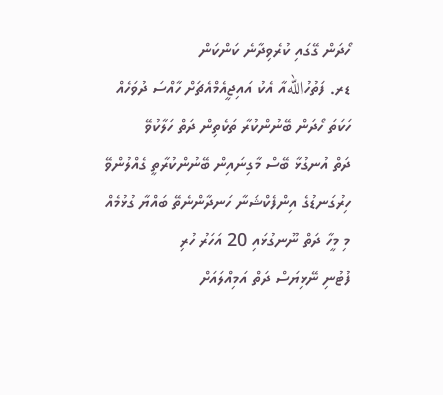ހޯދަން ގޭގައި ކުރެވިދާނެ ކަންކަން
ޑރ. ފަތުހުاللهއާ އެކު އައިޖީއެމްއެޗަށް ހާއްސަ ދުވަހެއް
ހަކަތަ ހޯދަން ބޭނުންކުރާ ތަކެތިން ދަތް ހަލާކުވޭ
ދަތް އުނގުޅާ ބޭސް މާގިނައިން ބޭނުންކުރާތީ ގެއްލުންވޭ
ހިރުގަނޑުގެ އިންފެކްޝަނާ ހަނދާންނެތޭ ބައްޔާ ގުޅުމެއް
މި މީހާ ދަތް ނޫނގުޅައި 20 އަހަރު ހުރި
ފުޓުނި ނޭޅިޔަސް ދަތް އަމިއްލައަށް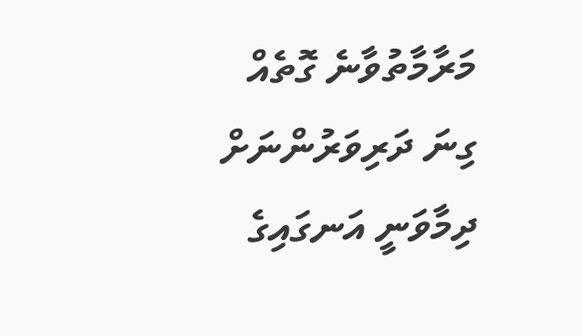މަރާމާތުވާނެ ގޮތެއް
ގިނަ ދަރިވަރުންނަށް ދިމާވަނީ އަނގައިގެ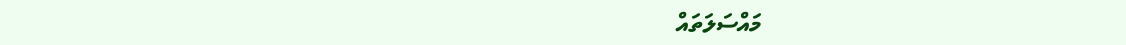މައްސަލަތައް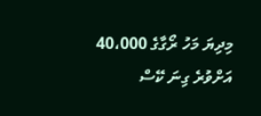މިދިޔަ މަހު ރޯގާގެ 40،000 އަށްވުރެ ގިނަ ކޭސް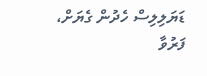ޑަޔަލިލިސް ހެދުން ގެޔަށް، ފަރުވާ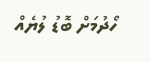ހޯދުމަށް ބޮޑު ލުޔެއް